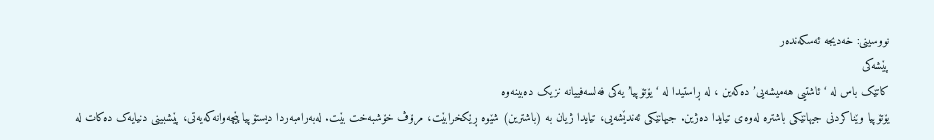نووسینی: خەدیجە ئەسکەندەر
پێشەکی
کاتێک باس لە ‘ئاشتیی هەمیشەیی’ دەکەین ، لە ڕاستیدا لە ‘یۆتۆپیا’یەکی فەلسەفییانە نزیک دەبینەوە
یۆتۆپیا وێناکردنی جیهانێکی باشترە لەوەی تیایدا دەژین. جیهانێکی ئەندێشەیی، تیایدا ژیان بە (باشترین) شێوە ڕێکخرابێت، مرۆڤ خۆشبەخت بێت. لەبەرامبەردا دیستۆپیا پێچەوانەکەیەتی، پێشبینی دنیایەک دەکات لە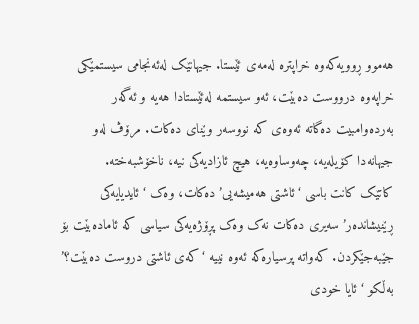هەموو ڕوویەکەوە خراپترە لەمەی ئێستا. جیهانێک لەئەنجامی سیستمێکی خراپەوە درووست دەبێت، ئەو سیستمە لەئێستادا هەیە و ئەگەر بەردەوامبیت دەگاتە ئەوەی کە نووسەر وێنای دەکات. مرۆڤ لەو جیهانەدا کۆیلەیە، چەوساوەیە، هیچ ئازادیەکی نیە، ناخۆشبەختە.
کاتێک کانت باسی ‘ئاشتی هەمیشەیی’ دەکات، وەک ‘ئایدیایەکی ڕێنیشاندەر’ سەیری دەکات نەک وەک پڕۆژەیەکی سیاسی کە ئامادەبێت بۆ جێبەجێکردن. کەواتە پرسیارەکە ئەوە نییە ‘کەی ئاشتی دروست دەبێت؟’ بەڵکو ‘ئایا خودی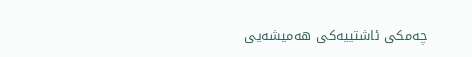چەمکی ئاشتییەکی هەمیشەیی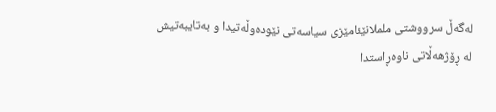لەگەڵ سرووشتی ململانێئامێزی سیاسەتی نێودەوڵەتیدا و بەتایبەتیش لە ڕۆژهەڵاتی ناوەڕاستدا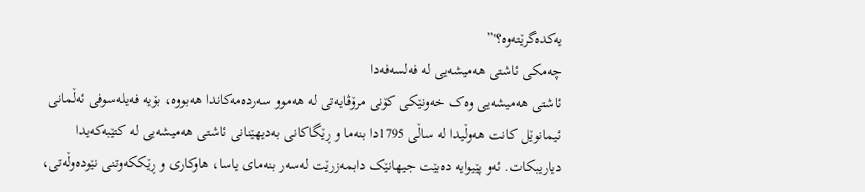یەکدەگرێتەوە؟'”
چەمکی ئاشتی هەمیشەیی لە فەلسەفەدا
ئاشتی هەمیشەیی وەک خەونێکی کۆنی مرۆڤایەتی لە هەموو سەردەمەکاندا هەبووە، بۆیە فەیلەسوفی ئەڵمانی ئیمانوێل کانت هەوڵیدا لە ساڵی 1795دا بنەما و ڕێگاکانی بەدیهێنانی ئاشتی هەمیشەیی لە کتێبەکەیدا دیاریبکات. ئەو پێیوایە دەبێت جیهانێک دابمەزرێت لەسەر بنەمای یاسا، هاوکاری و ڕێککەوتنی نێودەوڵەتی،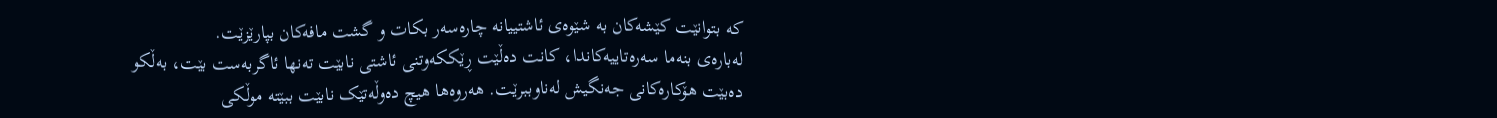کە بتوانێت کێشەکان بە شێوەی ئاشتییانە چارەسەر بکات و گشت مافەکان بپارێزێت.
لەبارەی بنەما سەرەتاییەکاندا، کانت دەڵێت ڕێککەوتنی ئاشتی نابێت تەنها ئاگربەست بێت، بەڵکو دەبێت هۆکارەکانی جەنگیش لەناوببرێت. هەروەها هیچ دەوڵەتێک نابێت ببێتە موڵکی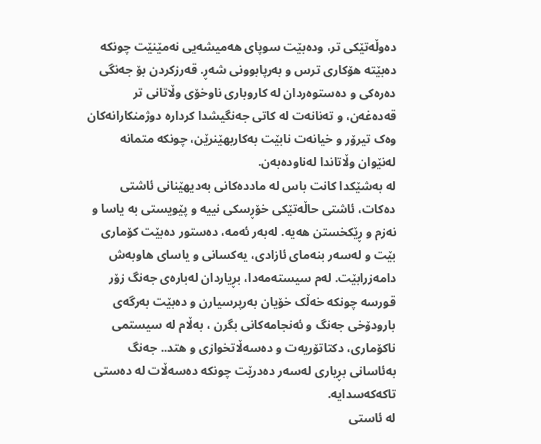دەوڵەتێکی تر، ودەبێت سوپای هەمیشەیی نەمێنێت چونکە دەبێتە هۆکاری ترس و بەرپابوونی شەڕ. قەرزکردن بۆ جەنگی دەرەکی و دەستوەردان لە کاروباری ناوخۆی وڵاتانی تر قەدەغەن، و تەنانەت لە کاتی جەنگیشدا کردارە دوژمنکارانەکان وەک تیرۆر و خیانەت نابێت بەکاربهێنرێن، چونکە متمانە لەنێوان وڵاتاندا لەناودەبەن.
لە بەشێکدا کانت باس لە ماددەکانی بەدیهێنانی ئاشتی دەکات، ئاشتی حاڵەتێکی خۆڕسکی نییە و پێویستی بە یاسا و نەزم و ڕێکخستن هەیە. لەبەر ئەمە، دەستور دەبێت كۆماری بێت و لەسەر بنەمای ئازادی، یەکسانی و یاسای هاوبەش دامەزرابێت. لەم سیستەمەدا، بڕیاردان لەبارەی جەنگ زۆر قورسە چونکە خەڵک خۆیان بەرپرسیارن و دەبێت بەرگەی بارودۆخی جەنگ و ئەنجامەکانی بگرن ، بەڵام لە سیستمی ناکۆماری، دکتاتۆریەت و دەسەڵاتخوازی و هتد.. جەنگ بەئاسانی بڕیاری لەسەر دەدرێت چونکە دەسەڵات لە دەستی تاکەکەسدایە.
لە ئاستی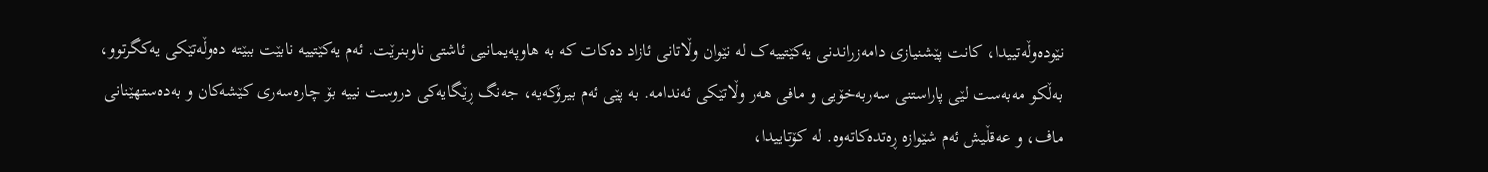نێودەوڵەتییدا، کانت پێشنیازی دامەزراندنی یەکێتییەک لە نێوان وڵاتانی ئازاد دەکات کە بە هاوپەیمانیی ئاشتی ناوبنرێت. ئەم یەکێتییە نابێت ببێتە دەوڵەتێکی یەکگرتوو، بەڵکو مەبەست لێی پاراستنی سەربەخۆیی و مافی هەر وڵاتێکی ئەندامە. بە پێی ئەم بیرۆکەیە، جەنگ ڕێگایەکی دروست نییە بۆ چارەسەری کێشەکان و بەدەستهێنانی ماف، و عەقڵیش ئەم شێوازە ڕەتدەکاتەوە. لە کۆتاییدا،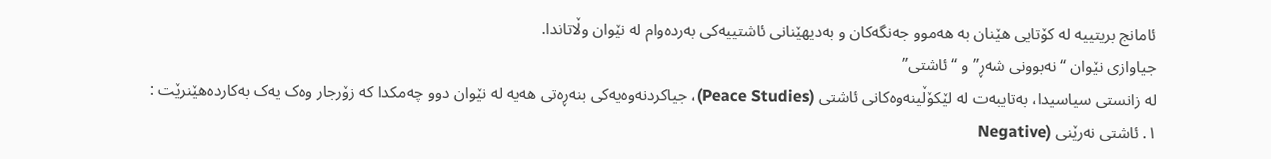ئامانج بریتییە لە کۆتایی هێنان بە هەموو جەنگەکان و بەدیهێنانی ئاشتییەکی بەردەوام لە نێوان وڵاتاندا.
جیاوازی نێوان “نەبوونی شەڕ” و “ئاشتی”
لە زانستی سیاسیدا، بەتایبەت لە لێکۆڵینەوەکانی ئاشتی (Peace Studies)، جیاکردنەوەیەکی بنەڕەتی هەیە لە نێوان دوو چەمکدا کە زۆرجار وەک یەک بەکاردەهێنرێت :
١. ئاشتی نەرێنی (Negative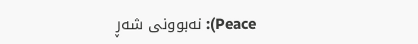Peace): نەبوونی شەڕ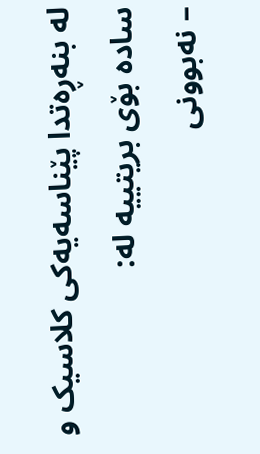لە بنەڕەتدا پێناسەیەکی کلاسیک و سادە بۆی بریتییە لە:
– نەبوونی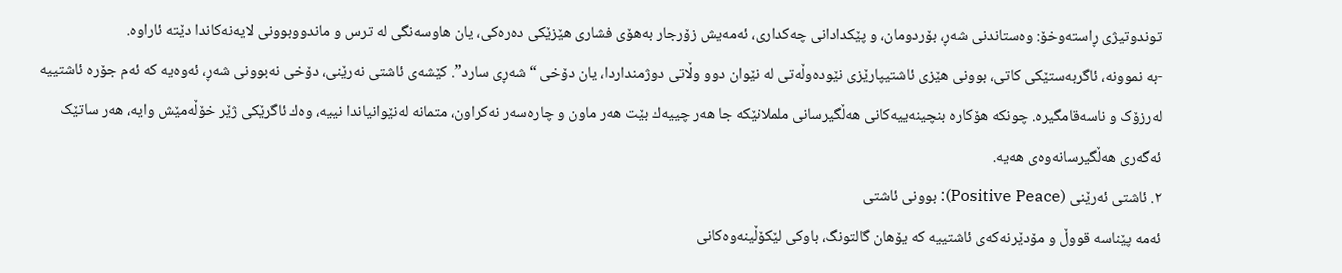توندوتیژی ڕاستەوخۆ: وەستاندنی شەڕ، بۆردومان، و پێکدادانی چەکداری، ئەمەیش زۆرجار بەهۆی فشاری هێزێکی دەرەکی، یان هاوسەنگی لە ترس و ماندووبوونی لایەنەکاندا دێتە ئاراوە.
-بە نموونە، ئاگربەستێکی کاتی، بوونی هێزی ئاشتیپارێزی نێودەوڵەتی لە نێوان دوو وڵاتی دوژمنداردا، یان دۆخی “شەڕی سارد”. کێشەی ئاشتی نەرێنی، دۆخی نەبوونی شەڕ، ئەوەیە کە ئەم جۆرە ئاشتییە لەرزۆک و ناسەقامگیرە. چونکە هۆکارە بنچینەییەکانی هەڵگیرسانی ململانێکە جا هەر چییەك بێت هەر ماون و چارەسەر نەکراون، متمانە لەنێوانیاندا نییە، وەك ئاگرێکی ژێر خۆڵەمێش وایە، هەر ساتێک ئەگەری هەڵگیرسانەوەی هەیە.
٢. ئاشتی ئەرێنی (Positive Peace): بوونی ئاشتی
ئەمە پێناسە قووڵ و مۆدێرنەکەی ئاشتییە کە یۆهان گالتونگ، باوکی لێکۆڵینەوەکانی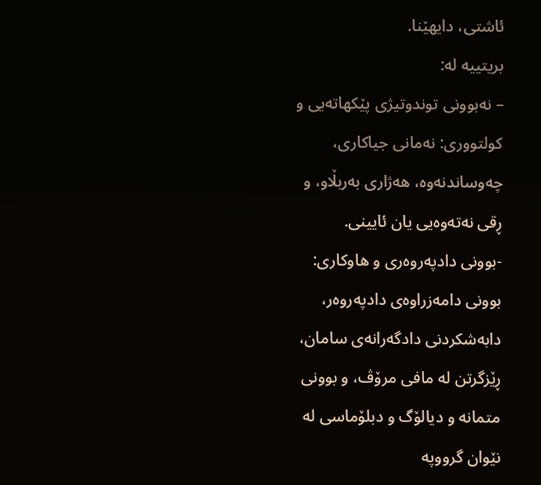ئاشتی، دایهێنا.
بریتییە لە:
– نەبوونی توندوتیژی پێکهاتەیی و کولتووری: نەمانی جیاکاری، چەوساندنەوە، هەژاری بەربڵاو، و ڕقی نەتەوەیی یان ئایینی.
-بوونی دادپەروەری و هاوکاری: بوونی دامەزراوەی دادپەروەر، دابەشکردنی دادگەرانەی سامان، ڕێزگرتن لە مافی مرۆڤ، و بوونی متمانە و دیالۆگ و دبلۆماسی لە نێوان گرووپە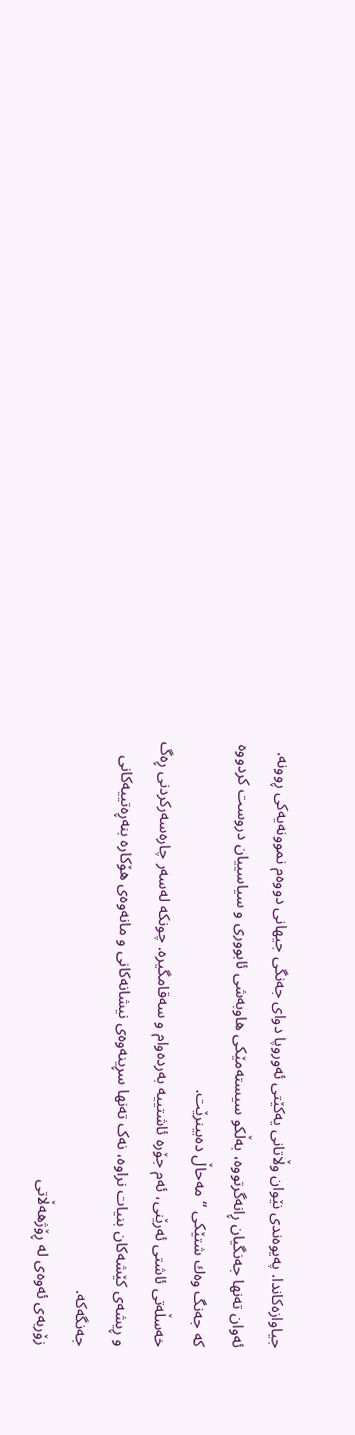جیاوازەکاندا. پەیوەندی نێوان وڵاتانی یەکێتی ئەوروپا دوای جەنگی جیهانی دووەم نموونەیەکی ڕوونە. ئەوان تەنها جەنگیان ڕانەگرتووە، بەڵکو سیستەمێکی هاوبەشی ئابووری و سیاسییان دروست کردووە کە جەنگ وەك شتێکی “مەحاڵ دەبینرێت.
خەسڵەتی ئاشتی ئەرێنی، ئەم جۆرە ئاشتییە بەردەوام و سەقامگیرە. چونکە لەسەر چارەسەرکردنی ڕەگ و ڕیشەی کێشەکان بنیات نراوە، نەک تەنها سڕینەوەی نیشانەکانی و مانەوەی هۆکارە بنەڕەتییەکانی جەنگەکە.
زۆربەی ئەوەی لە ڕۆژهەڵاتی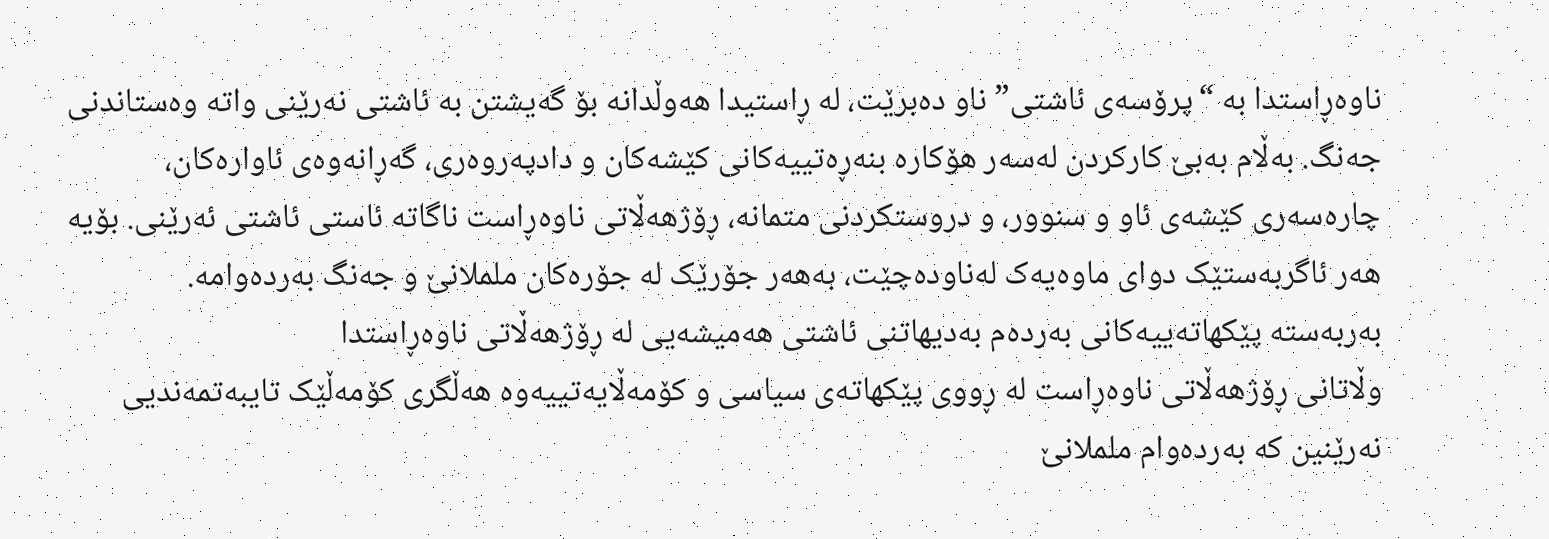ناوەڕاستدا بە “پرۆسەی ئاشتی” ناو دەبرێت، لە ڕاستیدا هەوڵدانە بۆ گەیشتن بە ئاشتی نەرێنی واتە وەستاندنی جەنگ. بەڵام بەبێ کارکردن لەسەر هۆکارە بنەڕەتییەکانی کێشەکان و دادپەروەری، گەڕانەوەی ئاوارەکان، چارەسەری کێشەی ئاو و سنوور، و دروستکردنی متمانە، ڕۆژهەڵاتی ناوەڕاست ناگاتە ئاستی ئاشتی ئەرێنی. بۆیە هەر ئاگربەستێک دوای ماوەیەک لەناودەچێت، بەهەر جۆرێک لە جۆرەکان ململانێ و جەنگ بەردەوامە.
بەربەستە پێکهاتەییەکانی بەردەم بەدیهاتنی ئاشتی هەمیشەیی لە ڕۆژهەڵاتی ناوەڕاستدا
وڵاتانی ڕۆژهەڵاتی ناوەڕاست لە ڕووی پێکهاتەی سیاسی و کۆمەڵایەتییەوە هەڵگری کۆمەڵێک تایبەتمەندیی نەرێنین کە بەردەوام ململانێ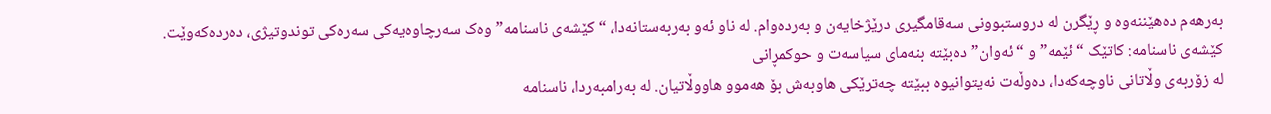بەرهەم دەهێننەوە و ڕێگرن لە دروستبوونی سەقامگیری درێژخایەن و بەردەوام. لە ناو ئەو بەربەستانەدا، “کێشەی ناسنامە” وەک سەرچاوەیەکی سەرەکی توندوتیژی، دەردەکەوێت.
کێشەی ناسنامە: کاتێک “ئێمە” و “ئەوان” دەبێتە بنەمای سیاسەت و حوکمڕانی
لە زۆربەی وڵاتانی ناوچەکەدا، دەوڵەت نەیتوانیوە ببێتە چەترێکی هاوبەش بۆ هەموو هاووڵاتیان. لە بەرامبەردا، ناسنامە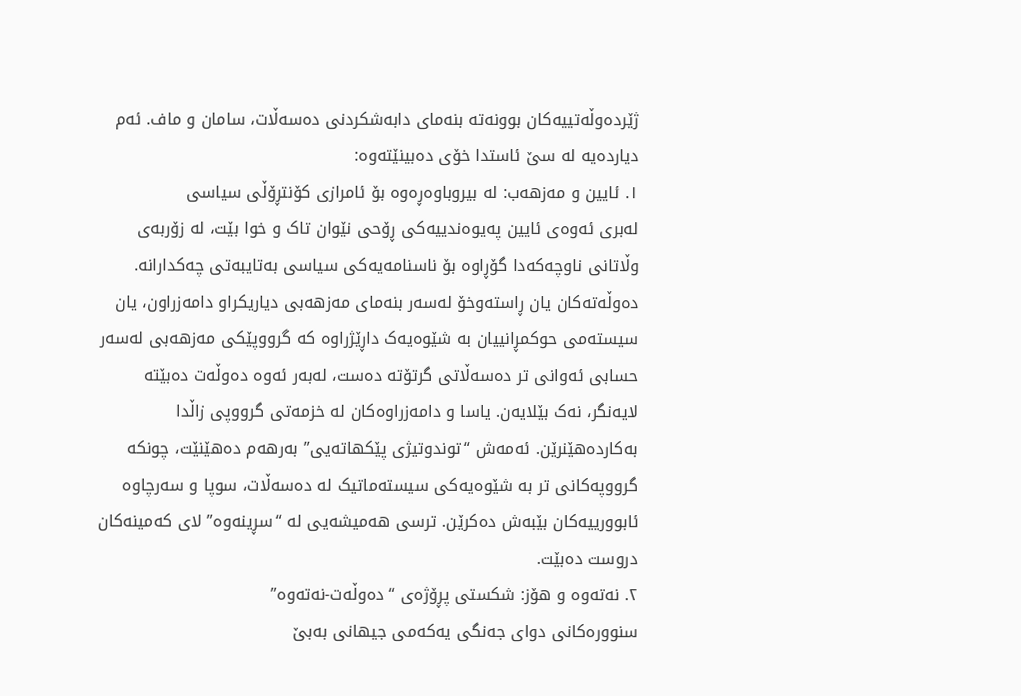ژێردەوڵەتییەکان بوونەتە بنەمای دابەشکردنی دەسەڵات، سامان و ماف. ئەم دیاردەیە لە سێ ئاستدا خۆی دەبینێتەوە:
١. ئایین و مەزهەب: لە بیروباوەڕەوە بۆ ئامرازی کۆنتڕۆڵی سیاسی
لەبری ئەوەی ئایین پەیوەندییەکی ڕۆحی نێوان تاک و خوا بێت، لە زۆربەی وڵاتانی ناوچەکەدا گۆڕاوە بۆ ناسنامەیەکی سیاسی بەتایبەتی چەکدارانە. دەوڵەتەکان یان ڕاستەوخۆ لەسەر بنەمای مەزهەبی دیاریکراو دامەزراون، یان سیستەمی حوکمڕانییان بە شێوەیەک داڕێژراوە کە گرووپێکی مەزهەبی لەسەر حسابی ئەوانی تر دەسەڵاتی گرتۆتە دەست، لەبەر ئەوە دەوڵەت دەبێتە لایەنگر، نەک بێلایەن. یاسا و دامەزراوەکان لە خزمەتی گرووپی زاڵدا بەکاردەهێنرێن. ئەمەش “توندوتیژی پێکهاتەیی” بەرهەم دەهێنێت، چونکە گرووپەکانی تر بە شێوەیەکی سیستەماتیک لە دەسەڵات، سوپا و سەرچاوە ئابوورییەکان بێبەش دەکرێن. ترسی هەمیشەیی لە “سڕینەوە” لای کەمینەکان دروست دەبێت.
٢. نەتەوە و هۆز: شکستی پڕۆژەی “دەوڵەت-نەتەوە”
سنوورەکانی دوای جەنگی یەکەمی جیهانی بەبێ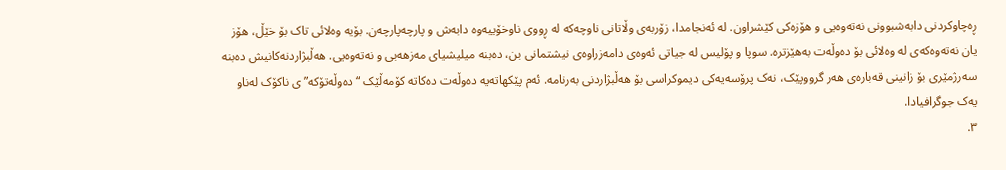ڕەچاوکردنی دابەشبوونی نەتەوەیی و هۆزەکی کێشراون. لە ئەنجامدا، زۆربەی وڵاتانی ناوچەکە لە ڕووی ناوخۆییەوە دابەش و پارچەپارچەن. بۆیە وەلائی تاک بۆ خێڵ، هۆز یان نەتەوەکەی لە وەلائی بۆ دەوڵەت بەهێزترە. سوپا و پۆلیس لە جیاتی ئەوەی دامەزراوەی نیشتمانی بن، دەبنە میلیشیای مەزهەبی و نەتەوەیی. هەڵبژاردنەکانیش دەبنە سەرژمێری بۆ زانینی قەبارەی هەر گرووپێک، نەک پرۆسەیەکی دیموکراسی بۆ هەڵبژاردنی بەرنامە. ئەم پێکهاتەیە دەوڵەت دەکاتە کۆمەڵێک “دەوڵەتۆکە”ی ناکۆک لەناو یەک جوگرافیادا.
٣.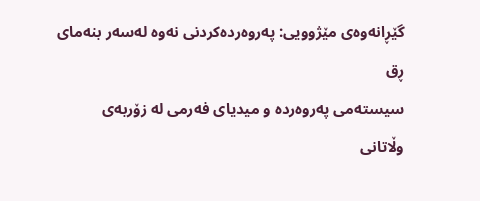گێڕانەوەی مێژوویی: پەروەردەکردنی نەوە لەسەر بنەمای ڕق
سیستەمی پەروەردە و میدیای فەرمی لە زۆربەی وڵاتانی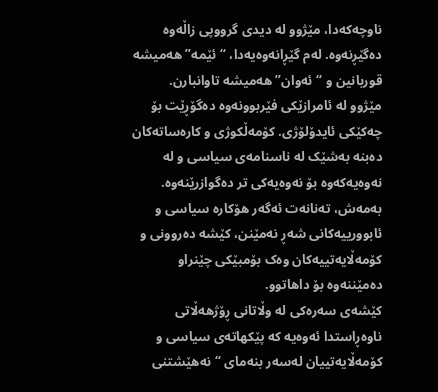ناوچەکەدا، مێژوو لە دیدی گرووپی زاڵەوە دەگێڕنەوە. لەم گێڕانەوەیەدا، “ئێمە” هەمیشە قوربانین و “ئەوان” هەمیشە تاوانبارن.
مێژوو لە ئامرازێکی فێربوونەوە دەگۆڕێت بۆ چەکێکی ئایدۆلۆژی. کۆمەڵکوژی و کارەساتەکان دەبنە بەشێک لە ناسنامەی سیاسی و لە نەوەیەکەوە بۆ نەوەیەکی تر دەگوازرێنەوە. بەمەش، تەنانەت ئەگەر هۆکارە سیاسی و ئابوورییەکانی شەڕ نەمێنن، کێشە دەروونی و کۆمەڵایەتییەکان وەک بۆمبێکی چێنراو دەمێننەوە بۆ داهاتوو.
کێشەی سەرەکی لە وڵاتانی ڕۆژهەڵاتی ناوەڕاستدا ئەوەیە کە پێکهاتەی سیاسی و کۆمەڵایەتییان لەسەر بنەمای “نەهێشتنی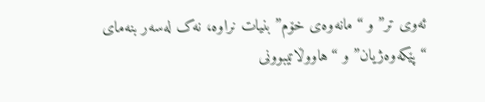ئەوی تر” و “مانەوەی خۆم” بنیات نراوە، نەک لەسەر بنەمای “پێکەوەژیان” و “هاووڵاتیبوونی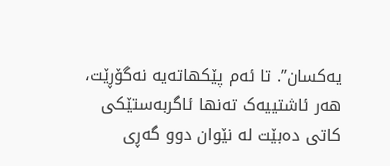یەکسان”. تا ئەم پێکهاتەیە نەگۆڕێت، هەر ئاشتییەک تەنها ئاگربەستێکی کاتی دەبێت لە نێوان دوو گەڕی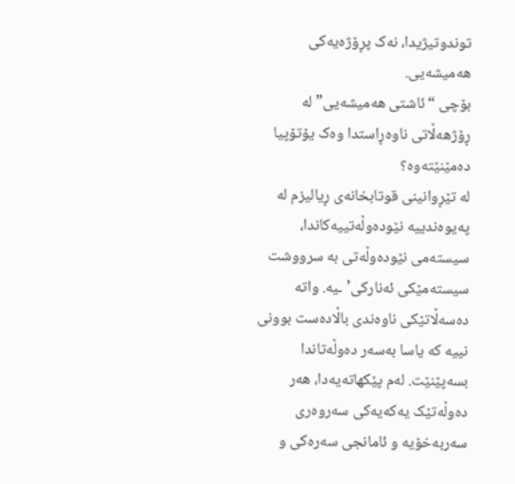توندوتیژیدا، نەک پڕۆژەیەکی هەمیشەیی.
بۆچی “ئاشتی هەمیشەیی” لە ڕۆژهەڵاتی ناوەڕاستدا وەک یۆتۆپیا دەمێنێتەوە؟
لە تێڕوانینی قوتابخانەی ڕیالیزم لە پەیوەندییە نێودەوڵەتییەکاندا، سیستەمی نێودەوڵەتی بە سرووشت سیستەمێکی ئەنارکی’ـیە. واتە دەسەڵاتێکی ناوەندی باڵادەست بوونی نییە کە یاسا بەسەر دەوڵەتاندا بسەپێنێت. لەم پێکهاتەیەدا، هەر دەوڵەتێک یەکەیەکی سەروەری سەربەخۆیە و ئامانجی سەرەکی و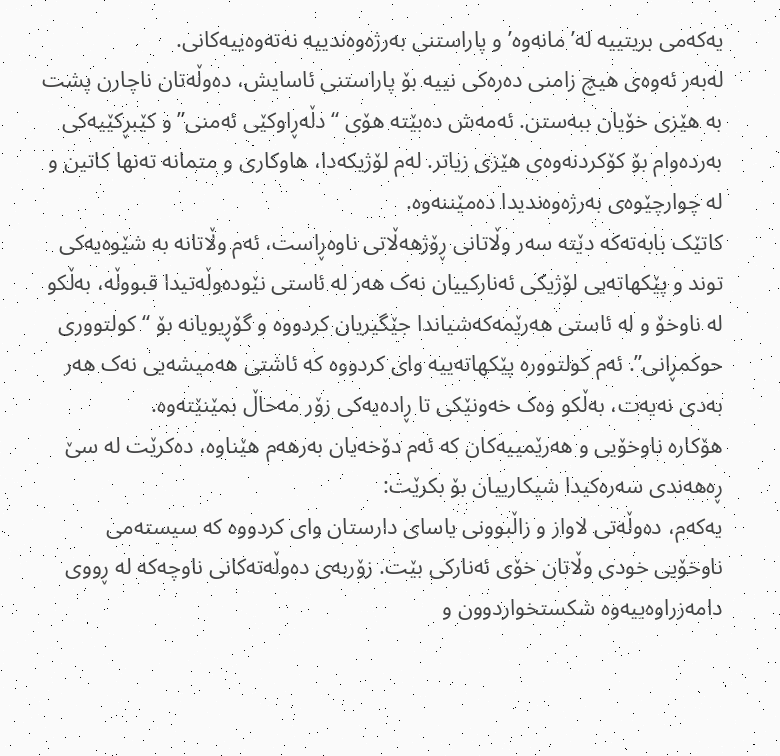یەکەمی بریتییە لە’ مانەوە’ و پاراستنی بەرژەوەندییە نەتەوەییەکانی.
لەبەر ئەوەی هیچ زامنی دەرەکی نییە بۆ پاراستنی ئاسایش، دەوڵەتان ناچارن پشت بە هێزی خۆیان ببەستن. ئەمەش دەبێتە هۆی “دڵەڕاوکێی ئەمنی” و کێبڕکێیەکی بەردەوام بۆ کۆکردنەوەی هێزی زیاتر. لەم لۆژیکەدا، هاوکاری و متمانە تەنها کاتین و لە چوارچێوەی بەرژەوەندیدا دەمێننەوە.
کاتێک بابەتەکە دێتە سەر وڵاتانی ڕۆژهەڵاتی ناوەڕاست، ئەم وڵاتانە بە شێوەیەکی توند و پێکهاتەیی لۆژیکی ئەنارکییان نەک هەر لە ئاستی نێودەوڵەتیدا قبووڵە، بەڵکو لە ناوخۆ و لە ئاستی هەرێمەکەشیاندا جێگیریان کردووە و گۆڕیویانە بۆ “کولتووری حوکمڕانی”. ئەم کولتوورە پێکهاتەییە وای کردووە کە ئاشتی هەمیشەیی نەک هەر بەدی نەیەت، بەڵکو وەک خەونێکی تا ڕادەیەکی زۆر مەحاڵ بمێنێتەوە.
هۆکارە ناوخۆیی و هەرێمییەکان کە ئەم دۆخەیان بەرهەم هێناوە، دەکرێت لە سێ ڕەهەندی سەرەکیدا شیکارییان بۆ بکرێت:
یەکەم، دەوڵەتی لاواز و زاڵبوونی یاسای دارستان وای کردووە کە سیستەمی ناوخۆیی خودی وڵاتان خۆی ئەنارکی بێت. زۆربەی دەوڵەتەکانی ناوچەکە لە ڕووی دامەزراوەییەوە شکستخواردوون و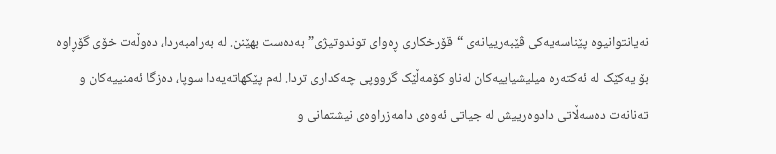نەیانتوانیوە پێناسەیەکی ڤێبەرییانەی “قۆرخکاری ڕەوای توندوتیژی” بەدەست بهێنن. لە بەرامبەردا، دەوڵەت خۆی گۆڕاوە بۆ یەکێک لە ئەکتەرە میلیشیاییەکان لەناو کۆمەڵێک گرووپی چەکداری تردا. لەم پێکهاتەیەدا سوپا، دەزگا ئەمنییەکان و تەنانەت دەسەڵاتی دادوەرییش لە جیاتی ئەوەی دامەزراوەی نیشتمانی و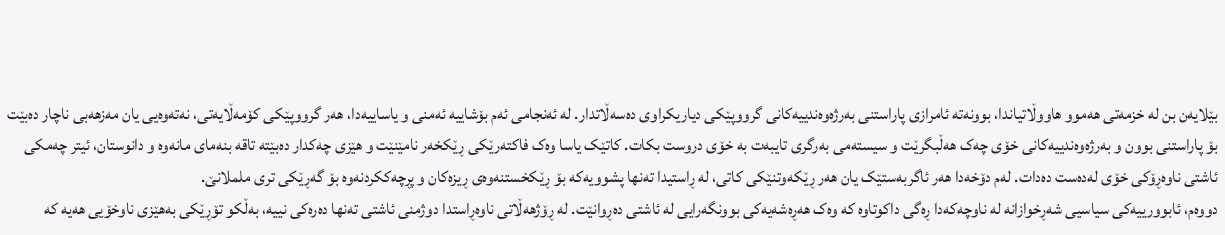بێلایەن بن لە خزمەتی هەموو هاووڵاتیاندا، بوونەتە ئامرازی پاراستنی بەرژەوەندییەکانی گرووپێکی دیاریکراوی دەسەڵاتدار. لە ئەنجامی ئەم بۆشاییە ئەمنی و یاساییەدا، هەر گرووپێکی کۆمەڵایەتی، نەتەوەیی یان مەزهەبی ناچار دەبێت بۆ پاراستنی بوون و بەرژەوەندییەکانی خۆی چەک هەڵبگرێت و سیستەمی بەرگری تایبەت بە خۆی دروست بکات. کاتێک یاسا وەک فاکتەرێکی ڕێکخەر نامێنێت و هێزی چەکدار دەبێتە تاقە بنەمای مانەوە و دانوستان، ئیتر چەمکی ئاشتی ناوەڕۆکی خۆی لەدەست دەدات. لەم دۆخەدا هەر ئاگربەستێک یان هەر ڕێکەوتنێکی کاتی، لە ڕاستیدا تەنها پشوویەکە بۆ ڕێکخستنەوەی ڕیزەکان و پڕچەککردنەوە بۆ گەڕێکی تری ململانێ.
دووەم، ئابوورییەکی سیاسیی شەڕخوازانە لە ناوچەکەدا ڕەگی داکوتاوە کە وەک هەڕەشەیەکی بوونگەرایی لە ئاشتی دەڕوانێت. لە ڕۆژهەڵاتی ناوەڕاستدا دوژمنی ئاشتی تەنها دەرەکی نییە، بەڵکو تۆڕێکی بەهێزی ناوخۆیی هەیە کە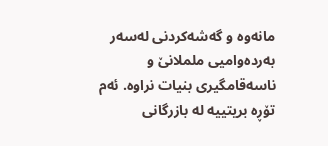مانەوە و گەشەکردنی لەسەر بەردەوامیی ململانێ و ناسەقامگیری بنیات نراوە. ئەم تۆڕە بریتییە لە بازرگانی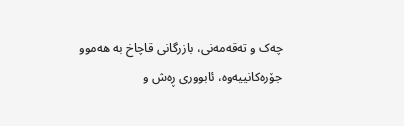چەک و تەقەمەنی، بازرگانی قاچاخ بە هەموو جۆرەکانییەوە، ئابووری ڕەش و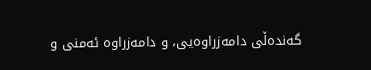گەندەڵی دامەزراوەیی، و دامەزراوە ئەمنی و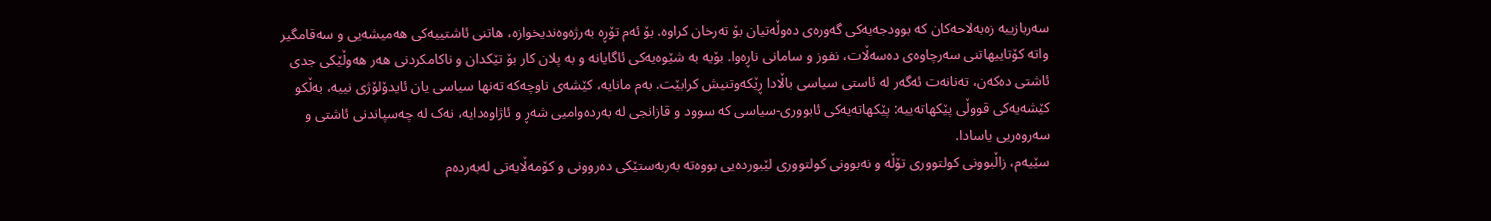سەربازییە زەبەلاحەکان کە بوودجەیەکی گەورەی دەوڵەتیان بۆ تەرخان کراوە. بۆ ئەم تۆڕە بەرژەوەندیخوازە، هاتنی ئاشتییەکی هەمیشەیی و سەقامگیر واتە کۆتاییهاتنی سەرچاوەی دەسەڵات، نفوز و سامانی ناڕەوا. بۆیە بە شێوەیەکی ئاگایانە و بە پلان کار بۆ تێکدان و ناکامکردنی هەر هەوڵێکی جدی ئاشتی دەکەن، تەنانەت ئەگەر لە ئاستی سیاسی باڵادا ڕێکەوتنیش کرابێت. بەم مانایە، کێشەی ناوچەکە تەنها سیاسی یان ئایدۆلۆژی نییە، بەڵکو کێشەیەکی قووڵی پێکهاتەییە: پێکهاتەیەکی ئابووری-سیاسی کە سوود و قازانجی لە بەردەوامیی شەڕ و ئاژاوەدایە، نەک لە چەسپاندنی ئاشتی و سەروەریی یاسادا.
سێیەم، زاڵبوونی کولتووری تۆڵە و نەبوونی کولتووری لێبوردەیی بووەتە بەربەستێکی دەروونی و کۆمەڵایەتی لەبەردەم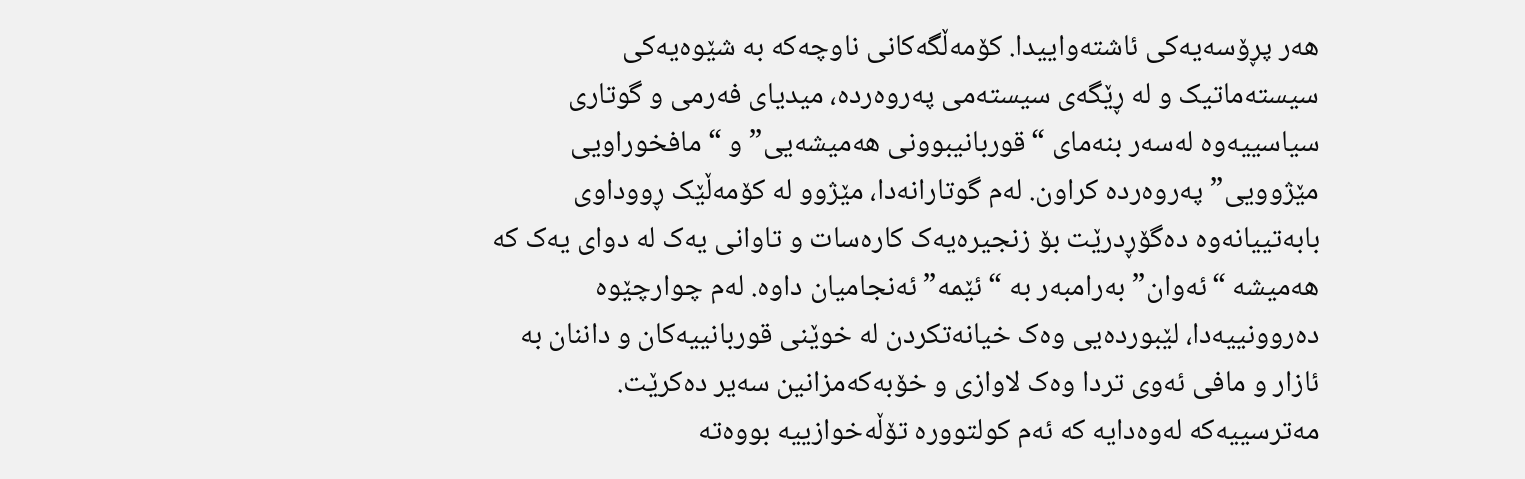هەر پڕۆسەیەکی ئاشتەواییدا. کۆمەڵگەکانی ناوچەکە بە شێوەیەکی سیستەماتیک و لە ڕێگەی سیستەمی پەروەردە، میدیای فەرمی و گوتاری سیاسییەوە لەسەر بنەمای “قوربانیبوونی هەمیشەیی” و “مافخوراویی مێژوویی” پەروەردە کراون. لەم گوتارانەدا، مێژوو لە کۆمەڵێک ڕووداوی بابەتییانەوە دەگۆڕدرێت بۆ زنجیرەیەک کارەسات و تاوانی یەک لە دوای یەک کە هەمیشە “ئەوان” بەرامبەر بە “ئێمە” ئەنجامیان داوە. لەم چوارچێوە دەروونییەدا، لێبوردەیی وەک خیانەتکردن لە خوێنی قوربانییەکان و داننان بە ئازار و مافی ئەوی تردا وەک لاوازی و خۆبەکەمزانین سەیر دەکرێت. مەترسییەکە لەوەدایە کە ئەم کولتوورە تۆڵەخوازییە بووەتە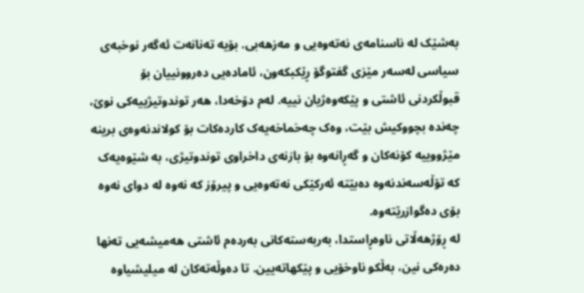بەشێک لە ناسنامەی نەتەوەیی و مەزهەبی. بۆیە تەنانەت ئەگەر نوخبەی سیاسی لەسەر مێزی گفتوگۆ ڕێکبکەون، ئامادەیی دەروونییان بۆ قبوڵکردنی ئاشتی و پێکەوەژیان نییە. لەم دۆخەدا، هەر توندوتیژییەکی نوێ، چەندە بچووکیش بێت، وەک چەخماخەیەک کاردەکات بۆ کولاندنەوەی برینە مێژووییە کۆنەکان و گەڕانەوە بۆ بازنەی داخراوی توندوتیژی، بە شێوەیەک کە تۆڵەسەندنەوە دەبێتە ئەرکێکی نەتەوەیی و پیرۆز کە نەوە لە دوای نەوە بۆی دەگوازرێتەوە.
لە ڕۆژهەڵاتی ناوەڕاستدا، بەربەستەکانی بەردەم ئاشتی هەمیشەیی تەنها دەرەکی نین، بەڵکو ناوخۆیی و پێکهاتەیین. تا دەوڵەتەکان لە میلیشیاوە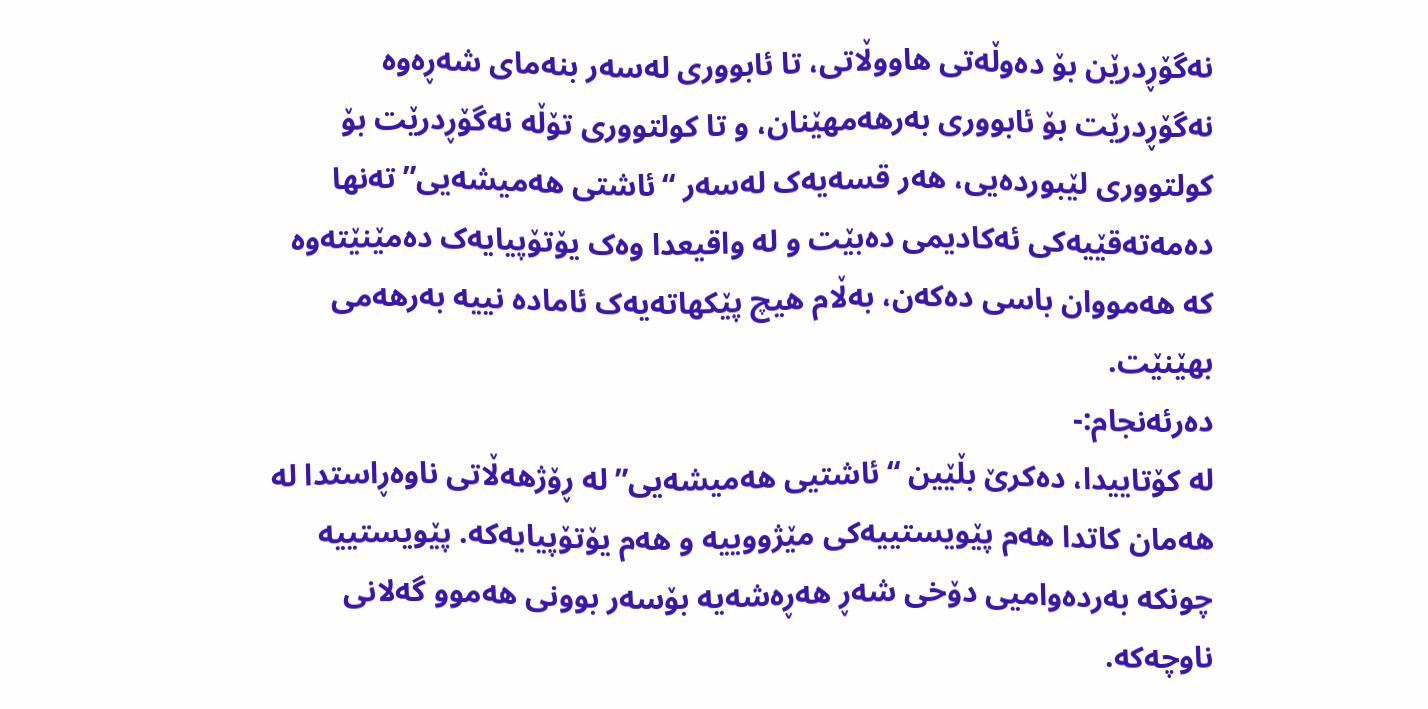نەگۆڕدرێن بۆ دەوڵەتی هاووڵاتی، تا ئابووری لەسەر بنەمای شەڕەوە نەگۆڕدرێت بۆ ئابووری بەرهەمهێنان، و تا کولتووری تۆڵە نەگۆڕدرێت بۆ کولتووری لێبوردەیی، هەر قسەیەک لەسەر “ئاشتی هەمیشەیی” تەنها دەمەتەقێیەکی ئەکادیمی دەبێت و لە واقیعدا وەک یۆتۆپیایەک دەمێنێتەوە کە هەمووان باسی دەکەن، بەڵام هیچ پێکهاتەیەک ئامادە نییە بەرهەمی بهێنێت.
دەرئەنجام:-
لە کۆتاییدا، دەکرێ بڵێین “ئاشتیی هەمیشەیی” لە ڕۆژهەڵاتی ناوەڕاستدا لە هەمان کاتدا هەم پێویستییەکی مێژووییە و هەم یۆتۆپیایەکە. پێویستییە چونکە بەردەوامیی دۆخی شەڕ هەڕەشەیە بۆسەر بوونی هەموو گەلانی ناوچەکە.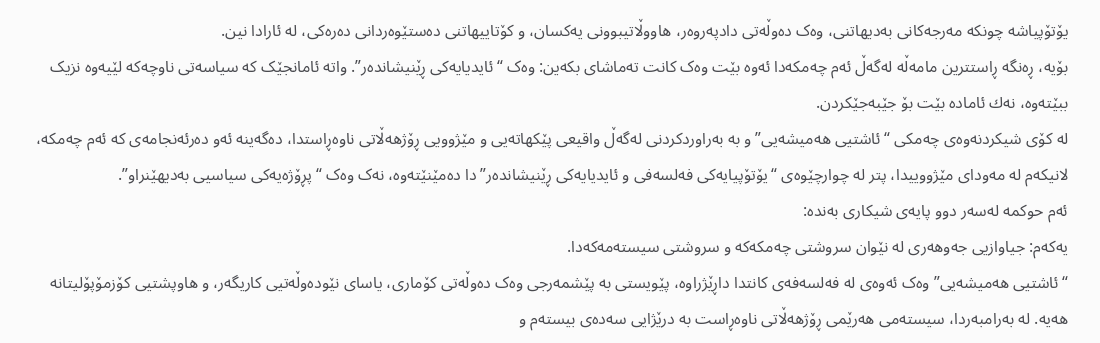یۆتۆپیاشە چونکە مەرجەکانی بەدیهاتنی، وەک دەوڵەتی دادپەروەر، هاووڵاتیبوونی یەکسان، و کۆتاییهاتنی دەستێوەردانی دەرەکی، لە ئارادا نین.
بۆیە، ڕەنگە ڕاستترین مامەڵە لەگەڵ ئەم چەمکەدا ئەوە بێت وەک کانت تەماشای بکەین: وەک “ئایدیایەکی ڕێنیشاندەر”. واتە ئامانجێک کە سیاسەتی ناوچەکە لێیەوە نزیک ببێتەوە، نەك ئامادە بێت بۆ جێبەجێکردن.
لە کۆی شیکردنەوەی چەمکی “ئاشتیی هەمیشەیی” و بە بەراوردکردنی لەگەڵ واقیعی پێکهاتەیی و مێژوویی ڕۆژهەڵاتی ناوەڕاستدا، دەگەینە ئەو دەرئەنجامەی کە ئەم چەمکە، لانیکەم لە مەودای مێژووییدا، پتر لە چوارچێوەی “یۆتۆپیایەکی فەلسەفی و ئایدیایەکی ڕێنیشاندەر”دا دەمێنێتەوە، نەک وەک “پڕۆژەیەکی سیاسیی بەدیهێنراو”.
ئەم حوکمە لەسەر دوو پایەی شیکاری بەندە:
یەکەم: جیاوازیی جەوهەری لە نێوان سروشتی چەمکەکە و سروشتی سیستەمەکەدا.
“ئاشتیی هەمیشەیی” وەک ئەوەی لە فەلسەفەی کانتدا داڕێژراوە، پێویستی بە پێشمەرجی وەک دەوڵەتی کۆماری، یاسای نێودەوڵەتیی کاریگەر، و هاوپشتیی کۆزمۆپۆلیتانە هەیە. لە بەرامبەردا، سیستەمی هەرێمی ڕۆژهەڵاتی ناوەڕاست بە درێژایی سەدەی بیستەم و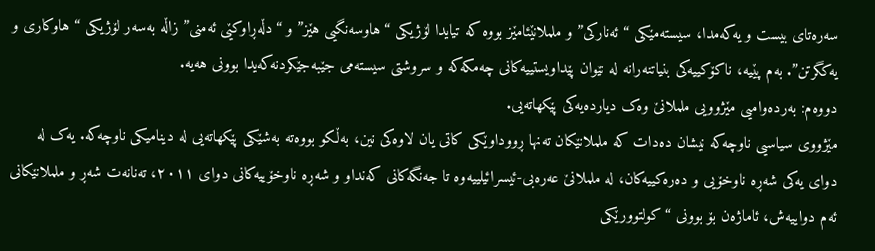سەرەتای بیست و یەکەمدا، سیستەمێکی “ئەنارکی” و ململانێئامێز بووە کە تیایدا لۆژیکی “هاوسەنگیی هێز” و “دڵەڕاوکێی ئەمنی” زاڵە بەسەر لۆژیکی “هاوکاری و یەکگرتن”. بەم پێیە، ناکۆکییەکی بنیاتنەرانە لە نێوان پێداویستییەکانی چەمکەکە و سروشتی سیستەمی جێبەجێکردنەکەیدا بوونی هەیە.
دووەم: بەردەوامیی مێژوویی ململانێ وەک دیاردەیەکی پێکهاتەیی.
مێژووی سیاسیی ناوچەکە نیشان دەدات کە ململانێکان تەنها ڕووداوێکی کاتی یان لاوەکی نین، بەڵکو بووەتە بەشێکی پێکهاتەیی لە دینامیکی ناوچەکە. یەک لە دوای یەکی شەڕە ناوخۆیی و دەرەکییەکان، لە ململانێ عەرەبی-ئیسرائیلییەوە تا جەنگەکانی کەنداو و شەڕە ناوخۆییەکانی دوای ٢٠١١، تەنانەت شەڕ و ململانێکانی ئەم دواییەش، ئاماژەن بۆ بوونی “کولتوورێکی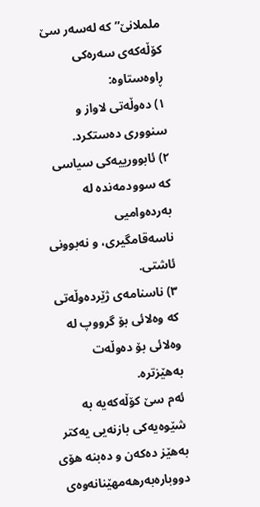ململانێ” کە لەسەر سێ کۆڵەکەی سەرەکی ڕاوەستاوە:
١) دەوڵەتی لاواز و سنووری دەستکرد.
٢) ئابوورییەکی سیاسی کە سوودمەندە لە بەردەوامیی ناسەقامگیری، و نەبوونی ئاشتی.
٣) ناسنامەی ژێردەوڵەتی کە وەلائی بۆ گرووپ لە وەلائی بۆ دەوڵەت بەهێزترە.
ئەم سێ کۆڵەکەیە بە شێوەیەکی بازنەیی یەکتر بەهێز دەکەن و دەبنە هۆی دووبارەبەرهەمهێنانەوەی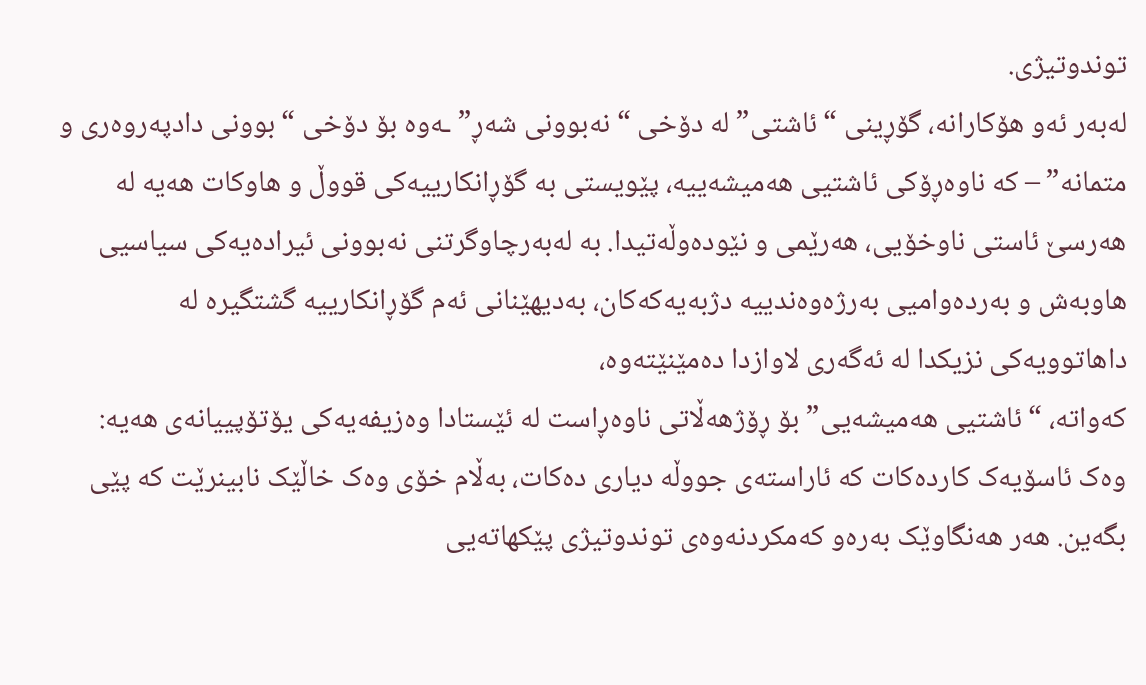توندوتیژی.
لەبەر ئەو هۆکارانە، گۆڕینی “ئاشتی” لە دۆخی “نەبوونی شەڕ”ـەوە بۆ دۆخی “بوونی دادپەروەری و متمانە” – کە ناوەڕۆکی ئاشتیی هەمیشەییە، پێویستی بە گۆڕانکارییەکی قووڵ و هاوکات هەیە لە هەرسێ ئاستی ناوخۆیی، هەرێمی و نێودەوڵەتیدا. بە لەبەرچاوگرتنی نەبوونی ئیرادەیەکی سیاسیی هاوبەش و بەردەوامیی بەرژەوەندییە دژبەیەکەکان، بەدیهێنانی ئەم گۆڕانکارییە گشتگیرە لە داهاتوویەکی نزیکدا لە ئەگەری لاوازدا دەمێنێتەوە،
کەواتە، “ئاشتیی هەمیشەیی” بۆ ڕۆژهەڵاتی ناوەڕاست لە ئێستادا وەزیفەیەکی یۆتۆپییانەی هەیە: وەک ئاسۆیەک کاردەکات کە ئاراستەی جووڵە دیاری دەکات، بەڵام خۆی وەک خاڵێک نابینرێت کە پێی بگەین. هەر هەنگاوێک بەرەو کەمکردنەوەی توندوتیژی پێکهاتەیی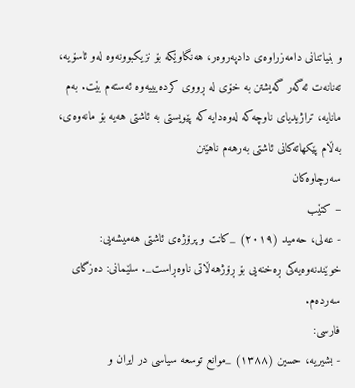و بنیاتنانی دامەزراوەی دادپەروەر، هەنگاوێکە بۆ نزیکبوونەوە لەو ئاسۆیە، تەنانەت ئەگەر گەیشتن بە خۆی لە ڕووی کردەیییەوە ئەستەم بێت. بەم مانایە، تراژیدیای ناوچەکە لەوەدایە کە پێویستی بە ئاشتی هەیە بۆ مانەوەی، بەڵام پێکهاتەکانی ئاشتی بەرهەم ناهێنن
سەرچاوەکان
– کتێب
- عەلی، حەمید (٢٠١٩) _کانت و پرۆژەی ئاشتی هەمیشەیی: خوێندنەوەیەکی ڕەخنەیی بۆ ڕۆژهەڵاتی ناوەڕاست_. سلێمانی: دەزگای سەردەم.
فارسی:
- بشیریه، حسین (۱۳۸۸) _موانع توسعه سیاسی در ایران و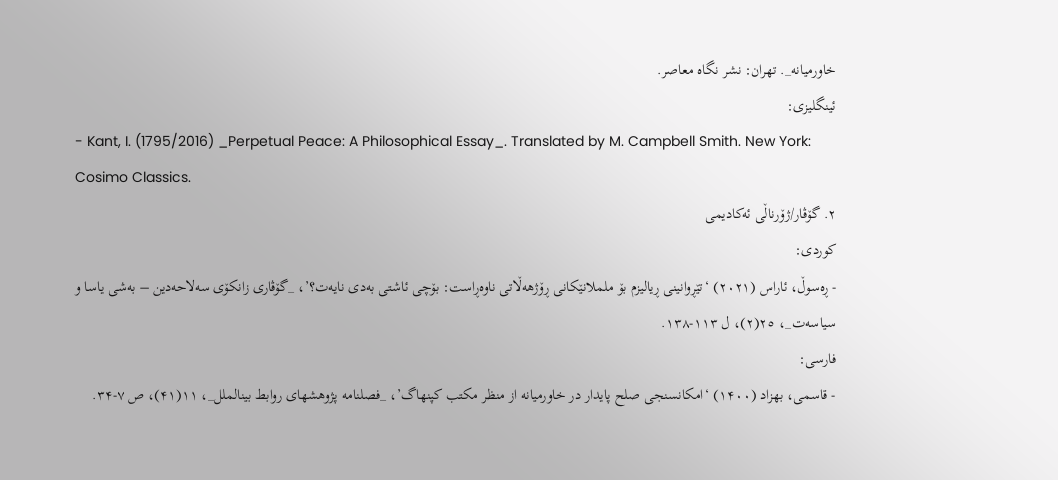خاورمیانه_. تهران: نشر نگاه معاصر.
ئینگلیزی:
- Kant, I. (1795/2016) _Perpetual Peace: A Philosophical Essay_. Translated by M. Campbell Smith. New York: Cosimo Classics.
٢. گۆڤار/ژۆرناڵی ئەکادیمی
کوردی:
- ڕەسوڵ، ئاراس (٢٠٢١) ‘تێڕوانینی ڕیالیزم بۆ ململانێکانی ڕۆژهەڵاتی ناوەڕاست: بۆچی ئاشتی بەدی نایەت؟’، _گۆڤاری زانکۆی سەلاحەدین – بەشی یاسا و سیاسەت_، ٢٥(٢)، ل ١١٣-١٣٨.
فارسی:
- قاسمی، بهزاد (۱۴۰۰) ‘امکانسنجی صلح پایدار در خاورمیانه از منظر مکتب کپنهاگ’، _فصلنامه پژوهشهای روابط بینالملل_، ۱۱(۴۱)، ص ۷-۳۴.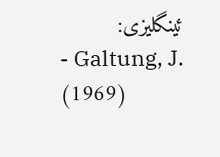ئینگلیزی:
- Galtung, J. (1969)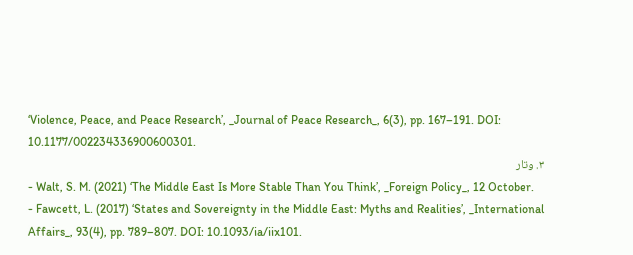‘Violence, Peace, and Peace Research’, _Journal of Peace Research_, 6(3), pp. 167–191. DOI: 10.1177/002234336900600301.
٣. وتار
- Walt, S. M. (2021) ‘The Middle East Is More Stable Than You Think’, _Foreign Policy_, 12 October.
- Fawcett, L. (2017) ‘States and Sovereignty in the Middle East: Myths and Realities’, _International Affairs_, 93(4), pp. 789–807. DOI: 10.1093/ia/iix101.